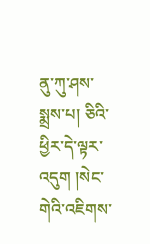ནུ་ཀུ་ཤས་སྨྲས་པ། ཅིའི་ཕྱིར་དེ་ལྟར་འདུག །སེང་གེའི་འཇིགས་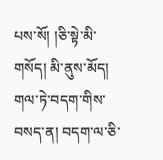པས་སོ། །ཅི་སྟེ་མི་གསོད། མི་ནུས་མོད། གལ་ཏེ་བདག་གིས་བསད་ན། བདག་ལ་ཅི་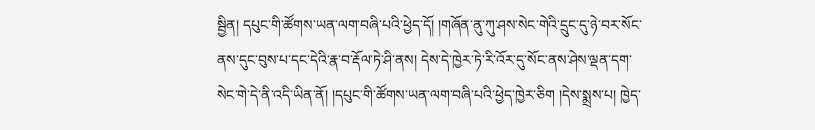སྦྱིན། དཔུང་གི་ཚོགས་ཡན་ལག་བཞི་པའི་ཕྱེད་དོ། །གཞོན་ནུ་ཀུ་ཤས་སེང་གེའི་དྲུང་དུ་ཉེ་བར་སོང་ནས་དུང་བུས་པ་དང་དེའི་རྣ་བ་རྡོལ་ཏེ་ཤི་ནས། དེས་དེ་ཁྱེར་ཏེ་རི་འོར་དུ་སོང་ནས་ཤེས་ལྡན་དག་སེང་གེ་དེ་ནི་འདི་ཡིན་ནོ། །དཔུང་གི་ཚོགས་ཡན་ལག་བཞི་པའི་ཕྱེད་ཁྱེར་ཅིག །དེས་སྨྲས་པ། ཁྱེད་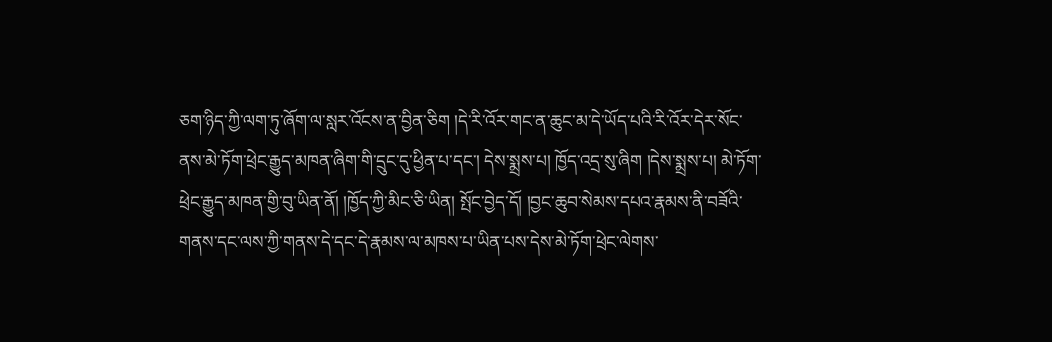ཅག་ཉིད་ཀྱི་ལག་ཏུ་ཞོག་ལ་སླར་འོངས་ན་བྱིན་ཅིག །དེ་རི་འོར་གང་ན་ཆུང་མ་དེ་ཡོད་པའི་རི་འོར་དེར་སོང་ནས་མེ་ཏོག་ཕྲེང་རྒྱུད་མཁན་ཞིག་གི་དྲུང་དུ་ཕྱིན་པ་དང་། དེས་སྨྲས་པ། ཁྱོད་འདྲ་སུ་ཞིག །དེས་སྨྲས་པ། མེ་ཏོག་ཕྲེང་རྒྱུད་མཁན་གྱི་བུ་ཡིན་ནོ། །ཁྱོད་ཀྱི་མིང་ཅི་ཡིན། སྤོང་བྱེད་དོ། །བྱང་ཆུབ་སེམས་དཔའ་རྣམས་ནི་བཟོའི་གནས་དང་ལས་ཀྱི་གནས་དེ་དང་དེ་རྣམས་ལ་མཁས་པ་ཡིན་པས་དེས་མེ་ཏོག་ཕྲེང་ལེགས་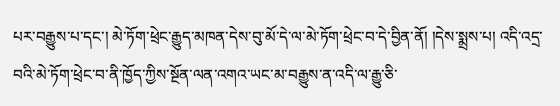པར་བརྒྱུས་པ་དང་། མེ་ཏོག་ཕྲེང་རྒྱུད་མཁན་དེས་བུ་མོ་དེ་ལ་མེ་ཏོག་ཕྲེང་བ་དེ་བྱིན་ནོ། །དེས་སྨྲས་པ། འདི་འདྲ་བའི་མེ་ཏོག་ཕྲེང་བ་ནི་ཁྱོད་ཀྱིས་སྔོན་ལན་འགའ་ཡང་མ་བརྒྱུས་ན་འདི་ལ་རྒྱུ་ཅི་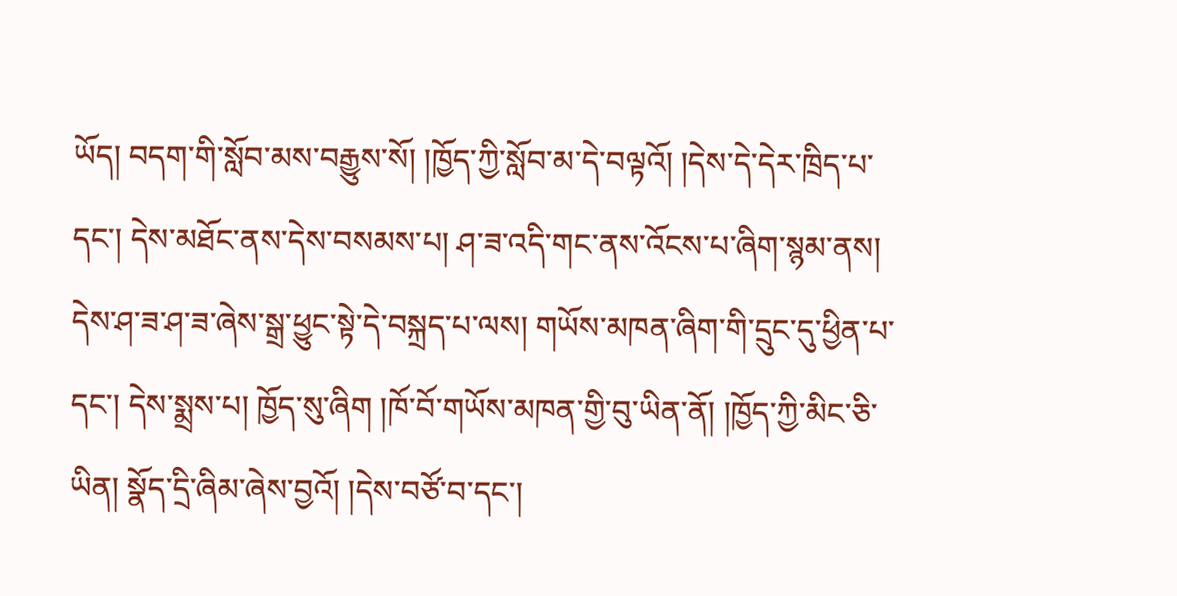ཡོད། བདག་གི་སློབ་མས་བརྒྱུས་སོ། །ཁྱོད་ཀྱི་སློབ་མ་དེ་བལྟའོ། །དེས་དེ་དེར་ཁྲིད་པ་དང་། དེས་མཐོང་ནས་དེས་བསམས་པ། ཤ་ཟ་འདི་གང་ནས་འོངས་པ་ཞིག་སྙམ་ནས། དེས་ཤ་ཟ་ཤ་ཟ་ཞེས་སྒྲ་ཕྱུང་སྟེ་དེ་བསྐྲད་པ་ལས། གཡོས་མཁན་ཞིག་གི་དྲུང་དུ་ཕྱིན་པ་དང་། དེས་སྨྲས་པ། ཁྱོད་སུ་ཞིག །ཁོ་བོ་གཡོས་མཁན་གྱི་བུ་ཡིན་ནོ། །ཁྱོད་ཀྱི་མིང་ཅི་ཡིན། སྣོད་དྲི་ཞིམ་ཞེས་བྱའོ། །དེས་བཙོ་བ་དང་།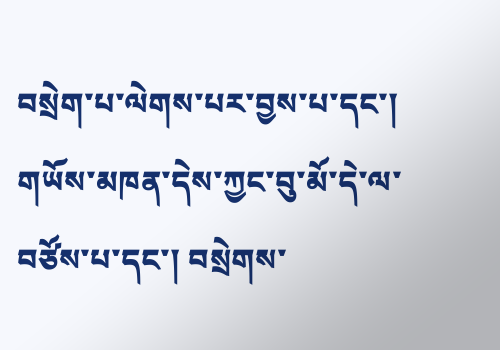བསྲེག་པ་ལེགས་པར་བྱས་པ་དང་། གཡོས་མཁན་དེས་ཀྱང་བུ་མོ་དེ་ལ་བཙོས་པ་དང་། བསྲེགས་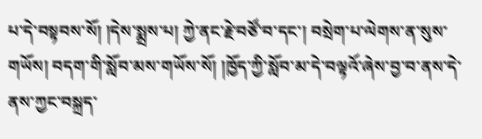པ་དེ་བསྟབས་སོ། །དེས་སྨྲས་པ། ཀྱེ་ནང་རྗེ་བཙོ་བ་དང་། བསྲེག་པ་ལེགས་ན་སུས་གཡོས། བདག་གི་སློབ་མས་གཡོས་སོ། །ཁྱོད་ཀྱི་སློབ་མ་དེ་བལྟའོ་ཞེས་བྱ་བ་ནས་དེ་ནས་ཀྱང་བསྐྲད་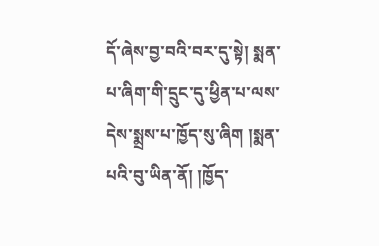དོ་ཞེས་བྱ་བའི་བར་དུ་སྟེ། སྨན་པ་ཞིག་གི་དྲུང་དུ་ཕྱིན་པ་ལས་དེས་སྨྲས་པ་ཁྱོད་སུ་ཞིག །སྨན་པའི་བུ་ཡིན་ནོ། །ཁྱོད་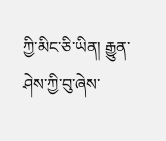ཀྱི་མིང་ཅི་ཡིན། རྒྱུན་ཤེས་ཀྱི་བུ་ཞེས་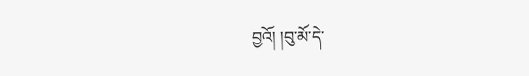བྱའོ། །བུ་མོ་དེ་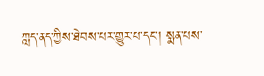ཀླད་ནད་ཀྱིས་ཐེབས་པར་གྱུར་པ་དང་། སྨན་པས་